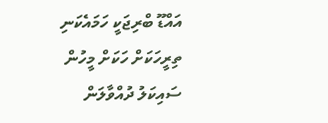އައްޑޫ ބްރިޖަކީ ހަމައެކަނި ތިރީހަކަށް ހަކަށް މީހުން ސައިކަލު ދުއްވާލަން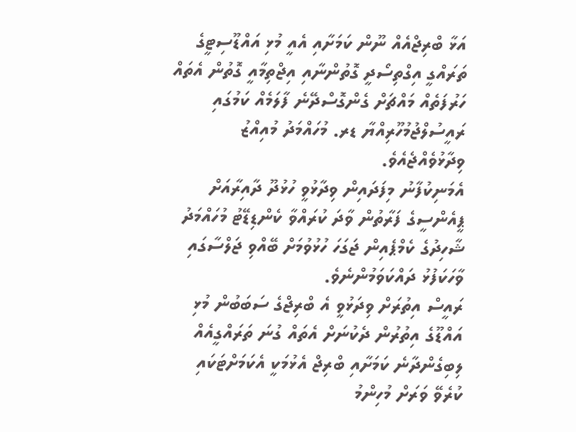އަޅާ ބްރިޖްއެއް ނޫން ކަމަށާއި އެއީ މުޅި އައްޑޫސިޓީގެ ތަރައްގީ އިގްތިސޯދީ ގޮތުންނާއި އިޖްތިމާއީ ގޮތުން އެތައް ހަރުފަތެއް މައްޗަށް ގެންގޮސްދޭނެ ފާލަމެއް ކަމުގައި ރައީސުލްޖުމުހޫރިއްޔާ ޑރ. މުހައްމަދު މުއިއްޒު ވިދާޅުވެއްޖެއެވެ.
އެމަނިކުފާނު މިފަދައިން ވިދާޅުވީ ހުޅުދޫ ދާއިރާއަށް ޕީއެންސީގެ ފަރާތުން ވާދަ ކުރައްވާ ކެންޑިޑޭޓު މުހައްމަދު ޝާހިދުގެ ކެމްޕެއިން ޖަގަހަ ހުޅުވުމަށް ބޭއްވި ޖަލްސާގައި ވާހަކަފުޅު ދައްކަވަމުންނެވެ.
ރައީސް އިތުރަށް ވިދަޅުވީ އެ ބްރިޖްގެ ސަބަބުން މުޅި އައްޑޫގެ އިތުރުން ދެކުނަށް އެތައް ގުނަ ތަރައްގީއެއް ލިބިގެންދާނެ ކަމަށާއި ބްރިޖް އެޅުމަކީ އެކަމަށްޓަކައި ކުރެވޭ ވަރަށް މުހިންމު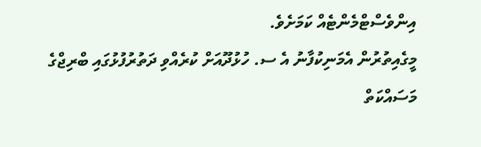އިންވެސްޓްމެންޓެއް ކަމަށެވެ.
މީގެއިތުރުން އެމަނިކުފާނު އެ ސ. ހުޅުދޫއަށް ކުރެއްވި ދަތުރުފުޅުގައި ބްރިޖްގެ މަސައްކަތް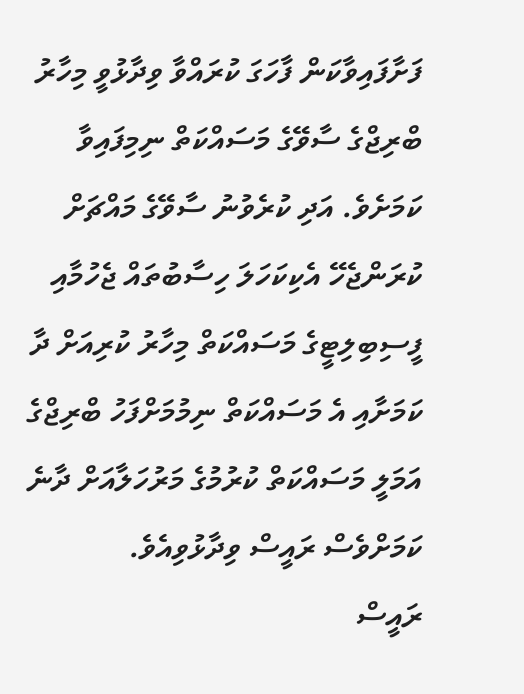ފަށާފައިވާކަން ފާހަގަ ކުރައްވާ ވިދާޅުވީ މިހާރު ބްރިޖްގެ ސާވޭގެ މަސައްކަތް ނިމިފައިވާ ކަމަށެވެ. އަދި ކުރެވުނު ސާވޭގެ މައްޗަށް ކުރަންޖެހޭ އެކިކަހަލަ ހިސާބުތައް ޖެހުމާއި ފީސިބިލިޓީގެ މަސައްކަތް މިހާރު ކުރިއަށް ދާ ކަމަށާއި އެ މަސައްކަތް ނިމުމަށްފަހު ބްރިޖްގެ އަމަލީ މަސައްކަތް ކުރުމުގެ މަރުހަލާއަށް ދާނެ ކަމަށްވެސް ރައީސް ވިދާޅުވިއެވެ.
ރައީސް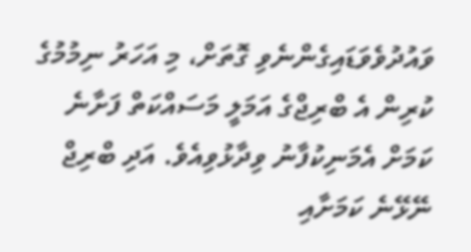ވައުދުވެވަޑައިގެންނެވި ގޮތަށް، މި އަހަރު ނިމުމުގެ ކުރިން އެ ބްރިޖްގެ އަމަލީ މަސައްކަތް ފަށާނެ ކަމަށް އެމަނިކުފާނު ވިދާޅުވިއެވެ. އަދި ބްރިޖް ނޭޅޭނެ ކަމަށާއި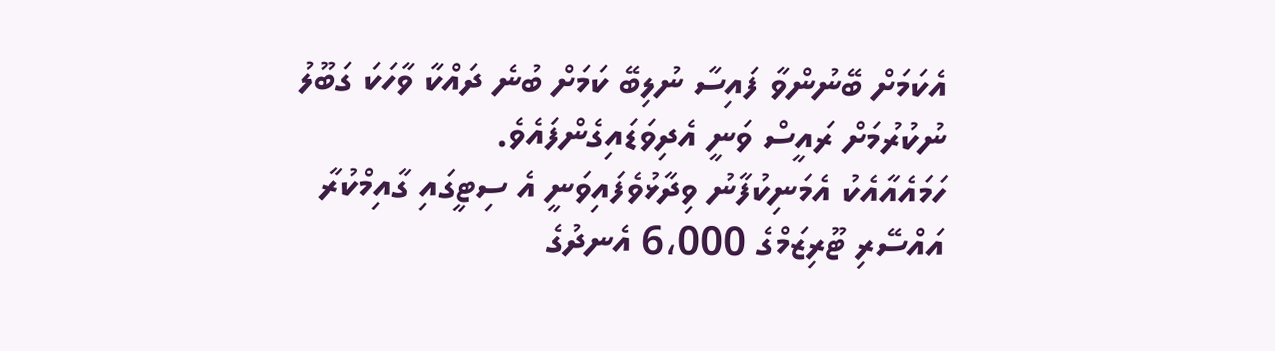އެކަމަށް ބޭނުންވާ ފައިސާ ނުލިބޭ ކަމަށް ބުނެ ދައްކާ ވާހަކަ ގަބޫލު ނުކުރުމަށް ރައީސް ވަނީ އެދިވަޑައިގެންފައެވެ.
ހަމައެއާއެކު އެމަނިކުފާނު ވިދާޅުވެފައިވަނީ އެ ސިޓީގައި ގާއިމްކުރާ އައްސޭރި ޓޫރިޒަމްގެ 6،000 އެނދުގެ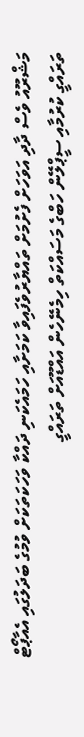މަޝްރޫއު ވެސް ދާދި އަވަހަށް ފެށުމަށް ތައްޔާރުވެފައިވާ ކަމަށާއި ހަމައެކަނި ދައްކާ ވަހަކަތަކަށް ވުމުގެ ބަދަލުގައި އެއާޕޯޓް ތަރައްގީ ކުރުމާއި ސީޕްލޭން ހަބްގެ މަސައްކަތް ހިމެނޭހެން އައްޑޫއަށް ތަރައްގީ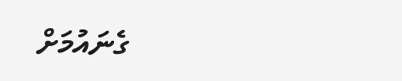ގެނައުމަށް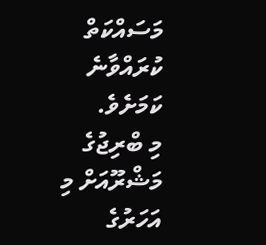މަސައްކަތް ކުރައްވާނެ ކަމަށެވެ.
މި ބްރިޖުގެ މަޝްރޫއަށް މި އަހަރުގެ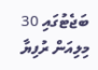ބަޖެޓުގައި 30 މިލިއަން ރުފިޔާ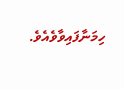ހިމަނާފައިވާވެއެވެ.